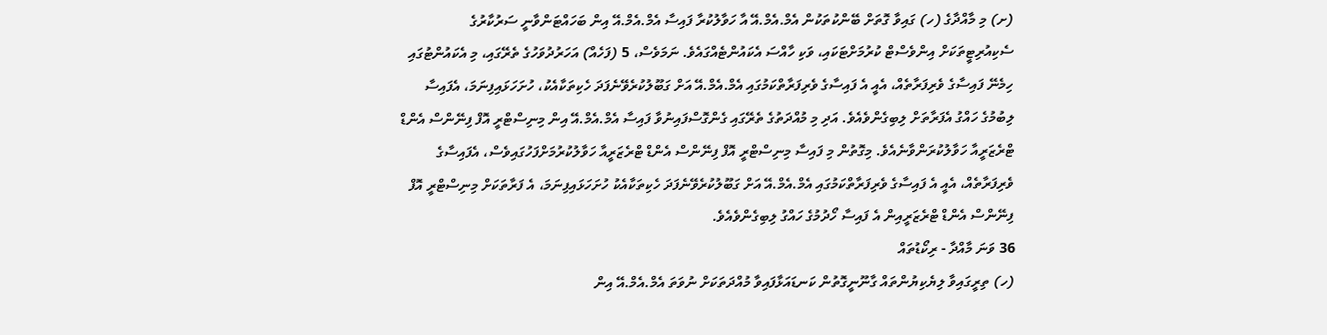(ށ) މި މާއްދާގެ (ހ) ގައިވާ ގޮތަށް ބޭންކުތަކުން އެމް.އެމް.އޭ އާ ހަވާލުކުރާ ފައިސާ އެމް.އެމް.އޭ އިން ބަހައްޓަންވާނީ ސަރުކާރުގެ ސެކިއުރިޓީތަކަށް އިންވެސްޓް ކުރުމަށްޓަކައި، ވަކި ހާއްސަ އެކައުންޓެއްގައެވެ. ނަމަވެސް، 5 (ފަހެއް) އަހަރުދުވަހުގެ ތެރޭގައި، މި އެކައުންޓުގައި ހިމެނޭ ފައިސާގެ ވެރިފަރާތެއް، އެއީ އެ ފައިސާގެ ވެރިފަރާތްކަމުގައި އެމް.އެމް.އޭ އަށް ގަބޫލުކުރެވޭނެފަދަ ހެކިތަކާއެކު، ހުށަހަޅައިފިނަމަ، އެފައިސާ ލިބުމުގެ ހައްގު އެފަރާތަށް ލިބިގެންވެއެވެ. އަދި މި މުއްދަތުގެ ތެރޭގައި ގެންގޮސްފައިނުވާ ފައިސާ އެމް.އެމް.އޭ އިން މިނިސްޓްރީ އޮފް ފިނޭންސް އެންޑް ޓްރެޒަރީއާ ހަވާލުކުރަންވާނެއެވެ. މިގޮތުން މި ފައިސާ މިނިސްޓްރީ އޮފް ފިނޭންސް އެންޑް ޓްރެޒަރީއާ ހަވާލުކުރުމަށްފަހުގައިވެސް، އެފައިސާގެ ވެރިފަރާތެއް، އެއީ އެ ފައިސާގެ ވެރިފަރާތްކަމުގައި އެމް.އެމް.އޭ އަށް ގަބޫލުކުރެވޭނެފަދަ ހެކިތަކާއެކު ހުށަހަޅައިފިނަމަ، އެ ފަރާތަކަށް މިނިސްޓްރީ އޮފް ފިނޭންސް އެންޑް ޓްރެޒަރީއިން އެ ފައިސާ ހޯދުމުގެ ހައްގު ލިބިގެންވެއެވެ.
36 ވަނަ މާއްދާ - ރިކޯޑުތައް
(ހ) ތިރީގައިވާ ލިޔެކިޔުންތައް ގާނޫނީގޮތުން ކަނޑައަޅާފައިވާ މުއްދަތަކަށް ނުވަތަ އެމް.އެމް.އޭ އިން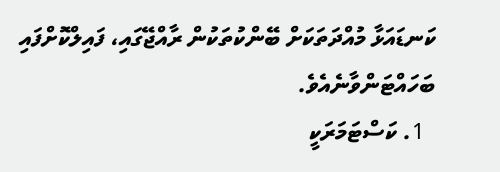ކަނޑައަޅާ މުއްދަތަކަށް ބޭންކުތަކުން ރާއްޖޭގައި، ފައިލްކޮށްފައި ބަހައްޓަންވާނެއެވެ.
  1. ކަސްޓަމަރަކީ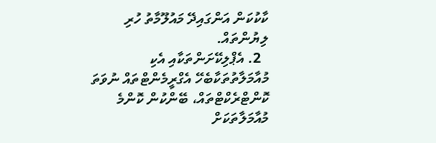ކާކުކަން އަންގައިދޭ މައުލޫމާތު ހުރި ލިޔުންތައް.
  2. އެޕްލިކޭށަންތަކާއި އެކި މުއާމަލާތުތަކާބެހޭ އެގްރީމެންޓްތައް ނުވަތަ ކޮންޓްރެކްޓްތައް، ބޭންކުން ކޮންމެ މުއާމަލާތަކަށް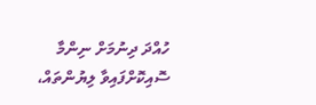ހުއްދަ ދިނުމަށް ނިންމާ ސޮއިކޮށްފައިވާ ލިޔުންތައް،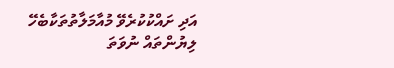އަދި ށައްކުކުރެވޭ މުއާމަލާތުތަކާބެހޭ ލިޔުންތައް ނުވަތަ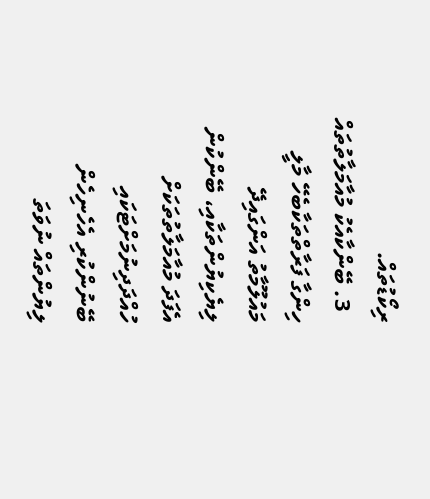ރިކޯޑުތައް.
  3. ބޭންކާއެކު މުއާމަލާތުތައް ހިންގާ ފަރާތްތަކާބެހޭ މާލީ މައުލޫމާތު އަންގައިދޭ ލިޔެކިޔުންތަކާއި، ބޭންކުން އެފަދަ މުއާމަލާތުތަކަށް ހުއްދަދިނުމަށްޓަކައި ބޭނުންކުރި އެހެނިހެން ލިޔުންތައް ނުވަތަ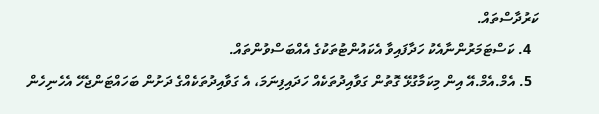ކަރުދާސްތައް.
  4. ކަސްޓަމަރުންނާއެކު ހަދާފައިވާ އެކައުންޓުތަކުގެ އެއްބަސްވުންތައް.
  5. އެމް.އެމް.އޭ އިން މިކަމާގުޅޭ ގޮތުން ގަވާއިދުތަކެއް ހަދައިފިނަމަ، އެ ގަވާއިދުތަކެއްގެ ދަށުން ބަހައްޓަންޖެހޭ އެހެނިހެން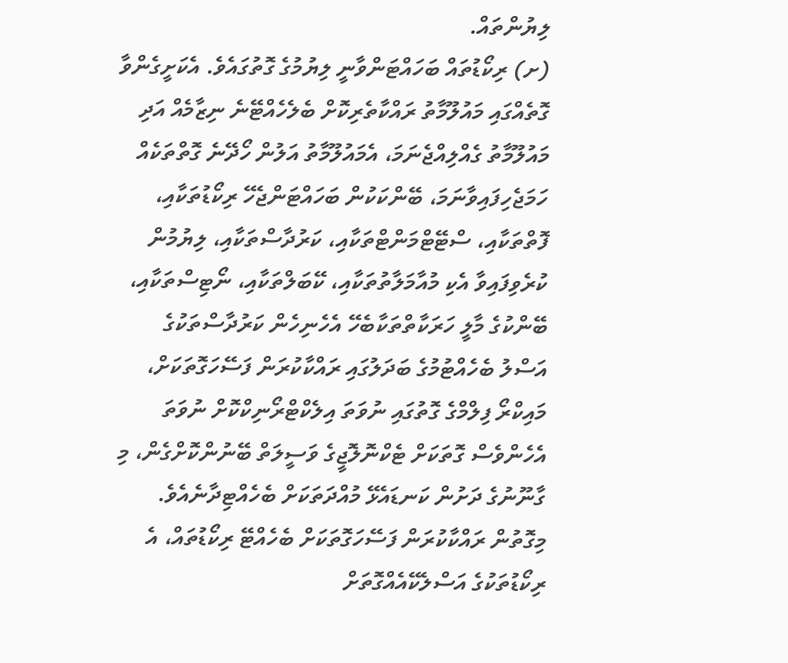ލިޔުންތައް.
(ށ) ރިކޯޑުތައް ބަހައްޓަންވާނީ ލިޔުމުގެ ގޮތުގައެވެ. އެކަށީގެންވާ ގޮތެއްގައި މައުލޫމާތު ރައްކާތެރިކޮށް ބެލެހެއްޓޭނެ ނިޒާމެއް އަދި މައުލޫމާތު ގެއްލިއްޖެނަމަ، އެމައުލޫމާތު އަލުން ހޯދޭނެ ގޮތްތަކެއް ހަމަޖެހިފައިވާނަމަ، ބޭންކަކުން ބަހައްޓަންޖެހޭ ރިކޯޑުތަކާއި، ފޮތްތަކާއި، ސްޓޭޓްމަންޓްތަކާއި، ކަރުދާސްތަކާއި، ލިޔުމުން ކުރެވިފައިވާ އެކި މުއާމަލާތުތަކާއި، ކޭބަލްތަކާއި، ނޯޓިސްތަކާއި، ބޭންކުގެ މާލީ ހަރަކާތްތަކާބެހޭ އެހެނިހެން ކަރުދާސްތަކުގެ އަސްލު ބެހެއްޓުމުގެ ބަދަލުގައި ރައްކާކުރަން ފަސޭހަގޮތަކަށް، މައިކްރޯ ފިލްމްގެ ގޮތުގައި ނުވަތަ އިލެކްޓްރޯނިކްކޮށް ނުވަތަ އެހެންވެސް ގޮތަކަށް ޓެކްނޮލޮޖީގެ ވަސީލަތް ބޭނުންކޮށްގެން، މި ގާނޫނުގެ ދަށުން ކަނޑައެޅޭ މުއްދަތަކަށް ބެހެއްޓިދާނެއެވެ. މިގޮތުން ރައްކާކުރަން ފަސޭހަގޮތަކަށް ބެހެއްޓޭ ރިކޯޑުތައް، އެ ރިކޯޑުތަކުގެ އަސްލެކޭއެއްގޮތަށް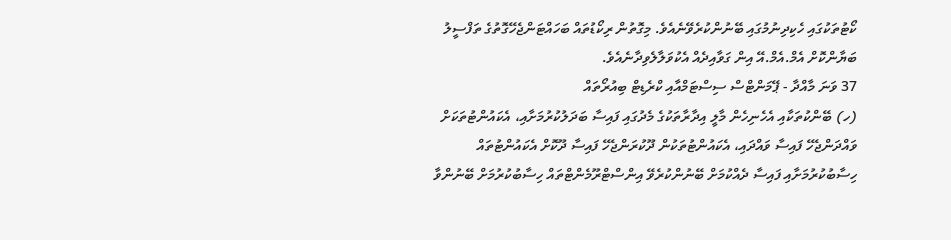ކޯޓުތަކުގައި ހެކިދިނުމުގައި ބޭނުންކުރެވޭނެއެވެ. މިގޮތުން ރިކޯޑުތައް ބަހައްޓަންޖެހޭގޮތުގެ ތަފްސީލު ބަޔާންކޮށް އެމް.އެމް.އޭ އިން ގަވާއިދެއް އެކުވަލާލެވިދާނެއެވެ.
37 ވަނަ މާއްދާ - ޕޭމަންޓްސް ސިސްޓަމްއާއި ކްރެޑިޓް ބިއުރޯތައް
(ހ) ބޭންކުތަކާއި އެހެނިހެން މާލީ އިދާރާތަކުގެ މެދުގައި ފައިސާ ބަދަލުކުރުމަށާއި، އެކައުންޓުތަކަށް ވައްދަންޖެހޭ ފައިސާ ވައްދައި، އެކައުންޓުތަކުން ދޫކުރަންޖެހޭ ފައިސާ ދޫކޮށް އެކައުންޓުތައް ހިސާބުކުރުމަށާއި ފައިސާ ދެއްކުމަށް ބޭނުންކުރެވޭ އިންސްޓްރޫމެންޓްތައް ހިސާބުކުރުމަށް ބޭނުންވާ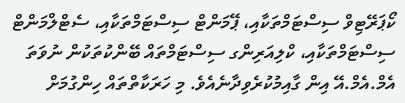ކޯޕަރޭޓިވް ސިސްޓަމްތަކާއި، ޕޭމަންޓް ސިސްޓަމްތަކާއި، ސެޓްލްމަންޓް ސިސްޓަމްތަކާއި، ކްލިއަރިންގ ސިސްޓަމްތައް ބޭންކުތަކުން ނުވަތަ އެމް.އެމް.އޭ އިން ގާއިމުކުރެވިދާނެއެވެ. މި ހަރަކާތްތައް ހިންގުމަށް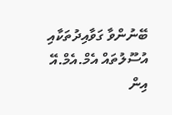ބޭނުންވާ ގަވާއިދުތަކާއި އުސޫލުތައް އެމް.އެމް.އޭ އިން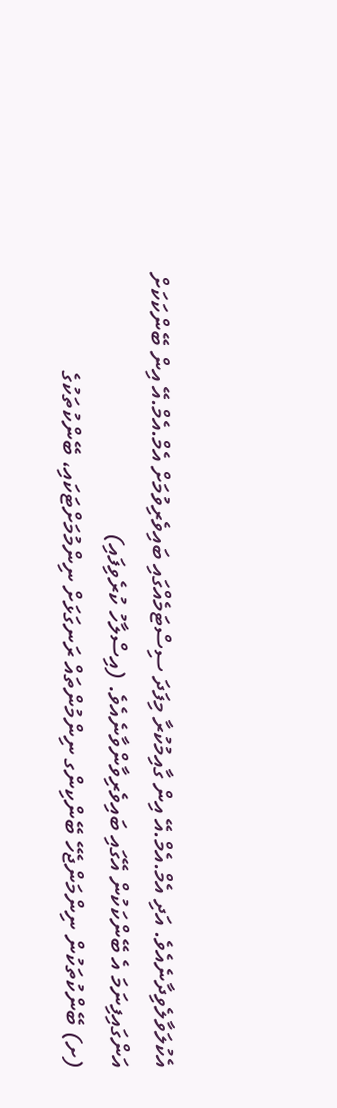އެކުލަވާލެވިދާނެއެވެ. އަދި އެމް.އެމް.އޭ އިން ގާއިމުކުރާ މިފަދަ ސިސްޓަމެއްގައި ބައިވެރިވުމަށް އެމް.އެމް.އޭ އިން ބޭންކަކަށް އަންގައިފިނަމަ އެ ބޭންކަކުން އޭގައި ބައިވެރިވާންވާނެއެވެ. (އިސްލާހު ކުރެވިފައި)
(ށ) ބޭންކުތަކުން ނިންމަންޖެހޭ ބޭންކިންގ ނިންމުންތައް ރަނގަޅަށް ނިންމުމަށްޓަކައި، ބޭންކުތަކުގެ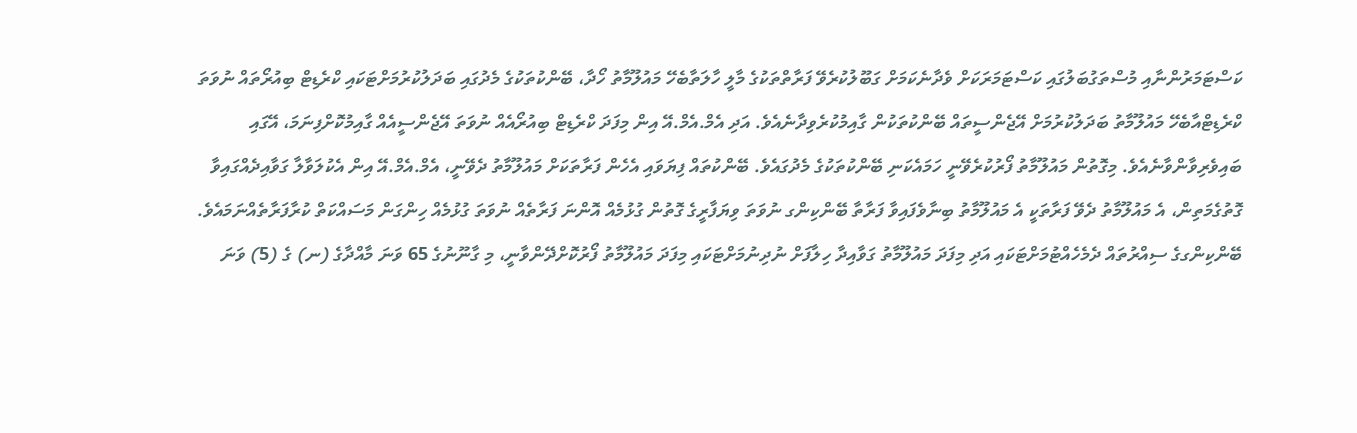ކަސްޓަމަރުންނާއި މުސްތަގުބަލުގައި ކަސްޓަމަރަކަށް ވެދާނެކަމަށް ގަބޫލުކުރެވޭ ފަރާތްތަކުގެ މާލީ ހާލަތާބެހޭ މައުލޫމާތު ހޯދާ، ބޭންކުތަކުގެ މެދުގައި ބަދަލުކުރުމަށްޓަކައި ކްރެޑިޓް ބިއުރޯތައް ނުވަތަ ކްރެޑިޓްއާބެހޭ މައުލޫމާތު ބަދަލުކުރުމަށް އޭޖެންސީތައް ބޭންކުތަކުން ގާއިމުކުރެވިދާނެއެވެ. އަދި އެމް.އެމް.އޭ އިން މިފަދަ ކްރެޑިޓް ބިއުރޯއެއް ނުވަތަ އޭޖެންސީއެއް ގާއިމުކޮށްފިނަމަ، އޭގައި ބައިވެރިވާންވާނެއެވެ. މިގޮތުން މައުލޫމާތު ފޯރުކުރެވޭނީ ހަމައެކަނި ބޭންކުތަކުގެ މެދުގައެވެ. ބޭންކުތައް ފިޔަވައި އެހެން ފަރާތަކަށް މައުލޫމާތު ދެވޭނީ، އެމް.އެމް.އޭ އިން އެކުލަވާލާ ގަވާއިދެއްގައިވާ ގޮތުގެމަތިން، އެ މައުލޫމާތު ދެވޭ ފަރާތަކީ އެ މައުލޫމާތު ބިނާވެފައިވާ ފަރާތާ ބޭންކިންގ ނުވަތަ ވިޔަފާރީގެ ގޮތުން ގުޅުމެއް އޮންނަ ފަރާތެއް ނުވަތަ ގުޅުމެއް ހިންގަން މަސައްކަތް ކުރާފަރާތެއްނަމައެވެ. ބޭންކިންގގެ ސިއްރުތައް ދެމެހެއްޓުމަށްޓަކައި އަދި މިފަދަ މައުލޫމާތު ގަވާއިދާ ހިލާފަށް ނުދިނުމަށްޓަކައި މިފަދަ މައުލޫމާތު ފޯރުކޮށްދޭންވާނީ، މި ގާނޫނުގެ 65 ވަނަ މާއްދާގެ (ނ) ގެ (5) ވަނަ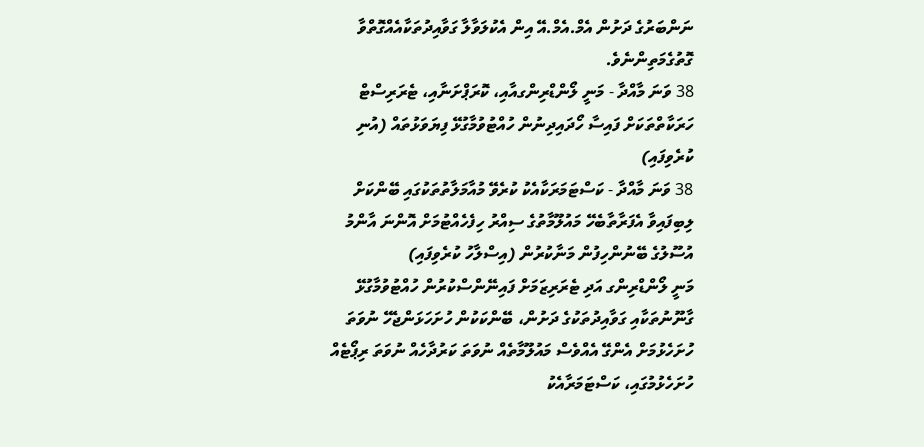ނަންބަރުގެ ދަށުން އެމް.އެމް.އޭ އިން އެކުލަވާލާ ގަވާއިދުތަކާއެއްގޮތްވާ ގޮތުގެމަތިންނެވެ.
38 ވަނަ މާއްދާ - މަނީ ލޯންޑްރިންގއާއި، ކޮރަޕްށަނާއި، ޓެރަރިސްޓް ހަރަކާތްތަކަށް ފައިސާ ހޯދައިދިނުން ހުއްޓުވުމާގުޅޭ ފިޔަވަޅުތައް (އުނި ކުރެވިފައި)
38 ވަނަ މާއްދާ - ކަސްޓަމަރަކާއެކު ކުރެވޭ މުއާމަލާތުތަކުގައި ބޭންކަށް ލިބިފައިވާ އެފަރާތާބެހޭ މައުލޫމާތުގެ ސިއްރު ހިފެހެއްޓުމަށް އޮންނަ އާންމު އުސޫލުގެ ބޭނުންހިފުން މަނާކުރުން (އިސްލާހު ކުރެވިފައި)
މަނީ ލޯންޑްރިންގ އަދި ޓެރަރިޒަމަށް ފައިނޭންސްކުރުން ހުއްޓުވުމާގުޅޭ ގާނޫނުތަކާއި ގަވާއިދުތަކުގެ ދަށުން، ބޭންކަކުން ހުށަހަޅަންޖެހޭ ނުވަތަ ހުށަހެޅުމަށް އެންގޭ އެއްވެސް މައުލޫމާތެއް ނުވަތަ ކަރުދާހެއް ނުވަތަ ރިޕޯޓެއް ހުށަހެޅުމުގައި، ކަސްޓަމަރާއެކު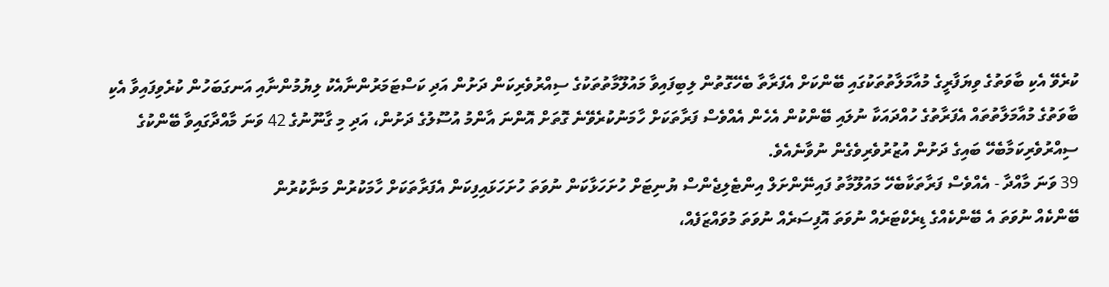ކުރެވޭ އެކި ބާވަތުގެ ވިޔަފާރީގެ މުއާމަލާތުތަކުގައި ބޭންކަށް އެފަރާތާ ބެހޭގޮތުން ލިބިފައިވާ މައުލޫމާތުތަކުގެ ސިއްރުވެރިކަން ދަށުން އަދި ކަސްޓަމަރުންނާއެކު ލިޔުމުންނާއި އަނގަބަހުން ކުރެވިފައިވާ އެކި ބާވަތުގެ މުއާމަލާތުތައް އެފަރާތުގެ ހުއްދައަކާ ނުލައި ބޭންކުން އެހެން އެއްވެސް ފަރާތަކަށް ހާމަނުކުރެވޭނެ ގޮތަށް އޮންނަ އާންމު އުސޫލުގެ ދަށުން، އަދި މި ގާނޫނުގެ 42 ވަނަ މާއްދާގައިވާ ބޭންކުގެ ސިއްރުވެރިކަމާބެހޭ ބައިގެ ދަށުން އުޒުރުވެރިވެގެން ނުވާނެއެވެ.
39 ވަނަ މާއްދާ - އެއްވެސް ފަރާތަކާބެހޭ މައުލޫމާތު ފައިނޭންށަލް އިންޓެލިޖެންސް ޔުނިޓަށް ހުށަހަޅާކަން ނުވަތަ ހުށަހަޅައިފިކަން އެފަރާތަކަށް ހާމަކުރުން މަނާކުރުން
ބޭންކެއް ނުވަތަ އެ ބޭންކެއްގެ ޑިރެކްޓަރެއް ނުވަތަ އޮފިސަރެއް ނުވަތަ މުވައްޒަފެއް،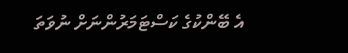އެ ބޭންކުގެ ކަސްޓަމަރުންނަށް ނުވަތަ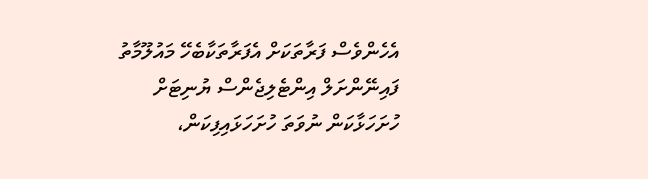އެހެންވެސް ފަރާތަކަށް އެފަރާތަކާބެހޭ މައުލޫމާތު ފައިނޭންށަލް އިންޓެލިޖެންސް ޔުނިޓަށް ހުށަހަޅާކަން ނުވަތަ ހުށަހަޅައިފިކަން،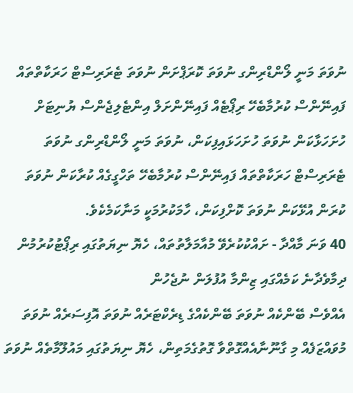ނުވަތަ މަނީ ލޯންޑްރިންގ ނުވަތަ ކޮރަޕްށަން ނުވަތަ ޓެރަރިސްޓް ހަރަކާތްތައް ފައިނޭންސް ކުރުމާބެހޭ ރިޕޯޓެއް ފައިނޭންށަލް އިންޓެލިޖެންސް ޔުނިޓަށް ހުށަހަޅާކަން ނުވަތަ ހުށަހަޅައިފިކަން، ނުވަތަ މަނީ ލޯންޑްރިންގ ނުވަތަ ޓެރަރިސްޓް ހަރަކާތްތައް ފައިނޭންސް ކުރުމާބެހޭ ތަހްގީގެއް ކުރާކަން ނުވަތަ ކުރަން އުޅޭކަން ނުވަތަ ކޮށްފިކަން، ހާމަކުރުމަކީ މަނާކަމެކެވެ.
40 ވަނަ މާއްދާ - ށައްކުކުރެވޭ މުއާމަލާތުތައް، ހެޔޮ ނިޔަތުގައި ރިޕޯޓުކުރުމުން ދިމާވެދާނެ ކަމެއްގައި ޒިންމާ އުފުލަން ނުޖެހުން
އެއްވެސް ބޭންކެއް ނުވަތަ ބޭންކެއްގެ ޑިރެކްޓަރެއް ނުވަތަ އޮފިސަރެއް ނުވަތަ މުވައްޒަފެއް މި ގާނޫނާއެއްގޮތްވާ ގޮތުގެމަތިން، ހެޔޮ ނިޔަތުގައި މައުލޫމާތެއް ނުވަތަ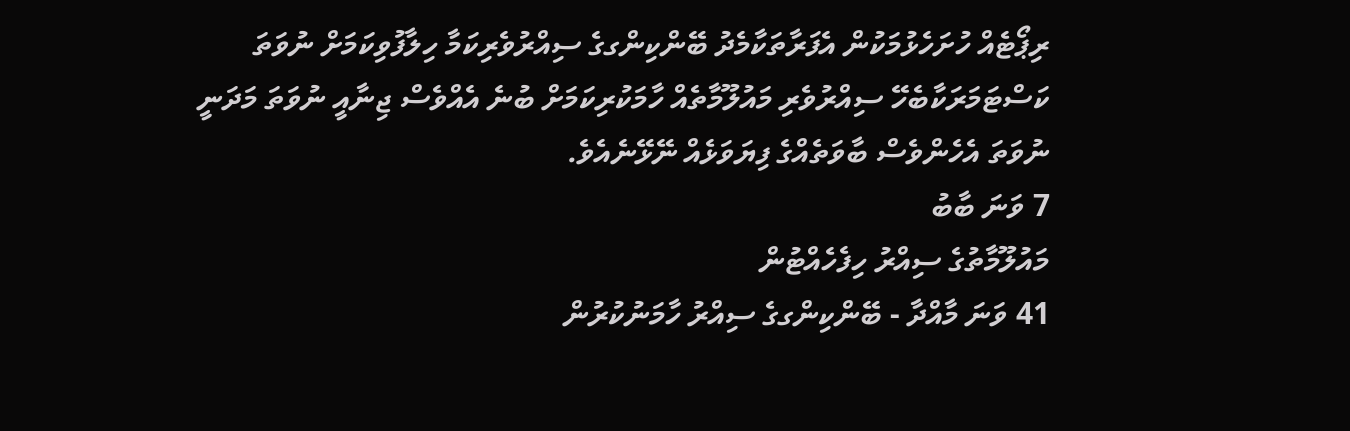ރިޕޯޓެއް ހުށަހެޅުމަކުން އެފަރާތަކާމެދު ބޭންކިންގގެ ސިއްރުވެރިކަމާ ހިލާފުވިކަމަށް ނުވަތަ ކަސްޓަމަރަކާބެހޭ ސިއްރުވެރި މައުލޫމާތެއް ހާމަކުރިކަމަށް ބުނެ އެއްވެސް ޖިނާއީ ނުވަތަ މަދަނީ ނުވަތަ އެހެންވެސް ބާވަތެއްގެ ފިޔަވަޅެއް ނޭޅޭނެއެވެ.
7 ވަނަ ބާބު
މައުލޫމާތުގެ ސިއްރު ހިފެހެއްޓުން
41 ވަނަ މާއްދާ - ބޭންކިންގގެ ސިއްރު ހާމަނުކުރުން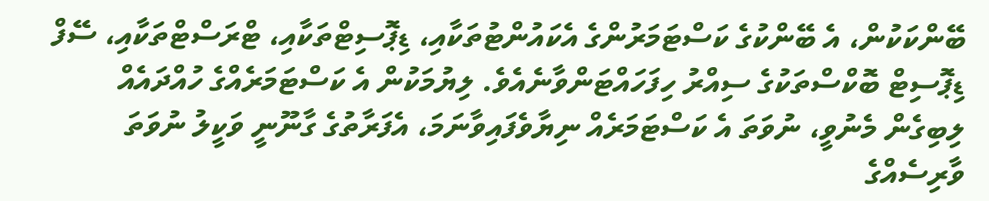ބޭންކަކުން، އެ ބޭންކުގެ ކަސްޓަމަރުންގެ އެކައުންޓުތަކާއި، ޑިޕޮސިޓްތަކާއި، ޓްރަސްޓްތަކާއި، ސޭފް ޑިޕޮސިޓް ބޮކްސްތަކުގެ ސިއްރު ހިފަހައްޓަންވާނެއެވެ. ލިޔުމަކުން އެ ކަސްޓަމަރެއްގެ ހުއްދައެއް ލިބިގެން މެނުވީ، ނުވަތަ އެ ކަސްޓަމަރެއް ނިޔާވެފައިވާނަމަ، އެފަރާތުގެ ގާނޫނީ ވަކީލު ނުވަތަ ވާރިސެއްގެ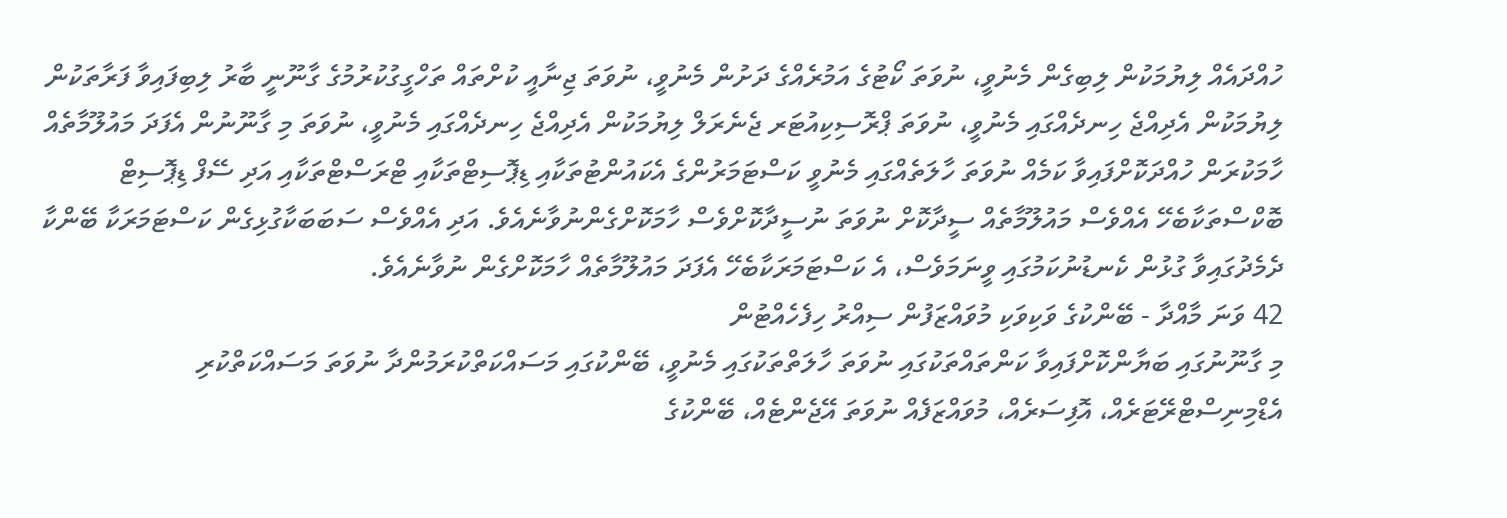ހުއްދައެއް ލިޔުމަކުން ލިބިގެން މެނުވީ، ނުވަތަ ކޯޓުގެ އަމުރެއްގެ ދަށުން މެނުވީ، ނުވަތަ ޖިނާއީ ކުށްތައް ތަހްގީގުކުރުމުގެ ގާނޫނީ ބާރު ލިބިފައިވާ ފަރާތަކުން ލިޔުމަކުން އެދިއްޖެ ހިނދެއްގައި މެނުވީ، ނުވަތަ ޕްރޮސިކިއުޓަރ ޖެނެރަލް ލިޔުމަކުން އެދިއްޖެ ހިނދެއްގައި މެނުވީ، ނުވަތަ މި ގާނޫނުން އެފަދަ މައުލޫމާތެއް ހާމަކުރަން ހުއްދަކޮށްފައިވާ ކަމެއް ނުވަތަ ހާލަތެއްގައި މެނުވީ ކަސްޓަމަރުންގެ އެކައުންޓުތަކާއި ޑިޕޮސިޓްތަކާއި ޓްރަސްޓްތަކާއި އަދި ސޭފް ޑިޕޮސިޓް ބޮކްސްތަކާބެހޭ އެއްވެސް މައުލޫމާތެއް ސީދާކޮށް ނުވަތަ ނުސީދާކޮށްވެސް ހާމަކޮށްގެންނުވާނެއެވެ. އަދި އެއްވެސް ސަބަބަކާގުޅިގެން ކަސްޓަމަރަކާ ބޭންކާ ދެމެދުގައިވާ ގުޅުން ކެނޑުނުކަމުގައި ވީނަމަވެސް، އެ ކަސްޓަމަރަކާބެހޭ އެފަދަ މައުލޫމާތެއް ހާމަކޮށްގެން ނުވާނެއެވެ.
42 ވަނަ މާއްދާ - ބޭންކުގެ ވަކިވަކި މުވައްޒަފުން ސިއްރު ހިފެހެއްޓުން
މި ގާނޫނުގައި ބަޔާންކޮށްފައިވާ ކަންތައްތަކުގައި ނުވަތަ ހާލަތްތަކުގައި މެނުވީ، ބޭންކުގައި މަސައްކަތްކުރަމުންދާ ނުވަތަ މަސައްކަތްކުރި އެޑްމިނިސްޓްރޭޓަރެއް، އޮފިސަރެއް، މުވައްޒަފެއް ނުވަތަ އޭޖެންޓެއް، ބޭންކުގެ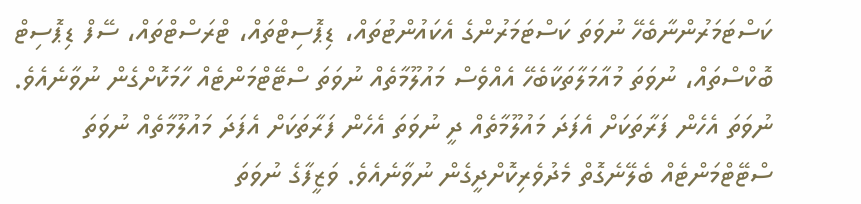ކަސްޓަމަރުންނާބެހޭ ނުވަތަ ކަސްޓަމަރުންގެ އެކައުންޓުތައް، ޑިޕޮސިޓްތައް، ޓްރަސްޓްތައް، ސޭފް ޑިޕޮސިޓް ބޮކްސްތައް، ނުވަތަ މުއާމަލާތަކާބެހޭ އެއްވެސް މައުލޫމާތެއް ނުވަތަ ސްޓޭޓްމަންޓެއް ހާމަކޮށްގެން ނުވާނެއެވެ. ނުވަތަ އެހެން ފަރާތަކަށް އެފަދަ މައުލޫމާތެއް ދީ ނުވަތަ އެހެން ފަރާތަކަށް އެފަދަ މައުލޫމާތެއް ނުވަތަ ސްޓޭޓްމަންޓެއް ބެލޭނެގޮތް މެދުވެރިކޮށްދީގެން ނުވާނެއެވެ. ވަޒީފާގެ ނުވަތަ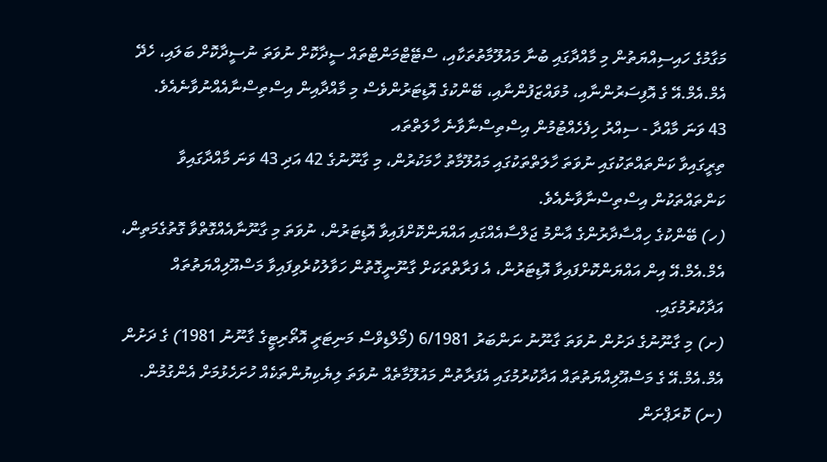މަގާމުގެ ހައިސިއްޔަތުން މި މާއްދާގައި ބުނާ މައުލޫމާތުތަކާއި، ސްޓޭޓްމަންޓްތައް ސީދާކޮށް ނުވަތަ ނުސީދާކޮށް ބަލައި، ހެދޭ އެމް.އެމް.އޭ ގެ އޮފިސަރުންނާއި، މުވައްޒަފުންނާއި، ބޭންކުގެ އޮޑިޓަރުންވެސް މި މާއްދާއިން އިސްތިސްނާއެއްނުވާނެއެވެ.
43 ވަނަ މާއްދާ - ސިއްރު ހިފެހެއްޓުމުން އިސްތިސްނާވާނެ ހާލަތްތައ
ތިރީގައިވާ ކަންތައްތަކުގައި ނުވަތަ ހާލަތްތަކުގައި މައުލޫމާތު ހާމަކުރުން، މި ގާނޫނުގެ 42 އަދި 43 ވަނަ މާއްދާގައިވާ ކަންތައްތަކުން އިސްތިސްނާވާނެއެވެ.
(ހ) ބޭންކުގެ ހިއްސާދާރުންގެ އާންމު ޖަލްސާއެއްގައި އައްޔަންކޮށްފައިވާ އޮޑިޓަރުން، ނުވަތަ މި ގާނޫނާއެއްގޮތްވާ ގޮތުގެމަތިން، އެމް.އެމް.އޭ އިން އައްޔަންކޮށްފައިވާ އޮޑިޓަރުން، އެ ފަރާތްތަކަށް ގާނޫނީގޮތުން ހަވާލުކުރެވިފައިވާ މަސްއޫލިއްޔަތުތައް އަދާކުރުމުގައި.
(ށ) މި ގާނޫނުގެ ދަށުން ނުވަތަ ގާނޫނު ނަންބަރު 6/1981 (މޯލްޑިވްސް މަނިޓަރީ އޮތޯރިޓީގެ ގާނޫނު 1981) ގެ ދަށުން އެމް.އެމް.އޭ ގެ މަސްއޫލިއްޔަތުތައް އަދާކުރުމުގައި އެފަރާތުން މައުލޫމާތެއް ނުވަތަ ލިޔެކިޔުންތަކެއް ހުށަހެޅުމަށް އެންގުމުން.
(ނ) ކޮރަޕްށަން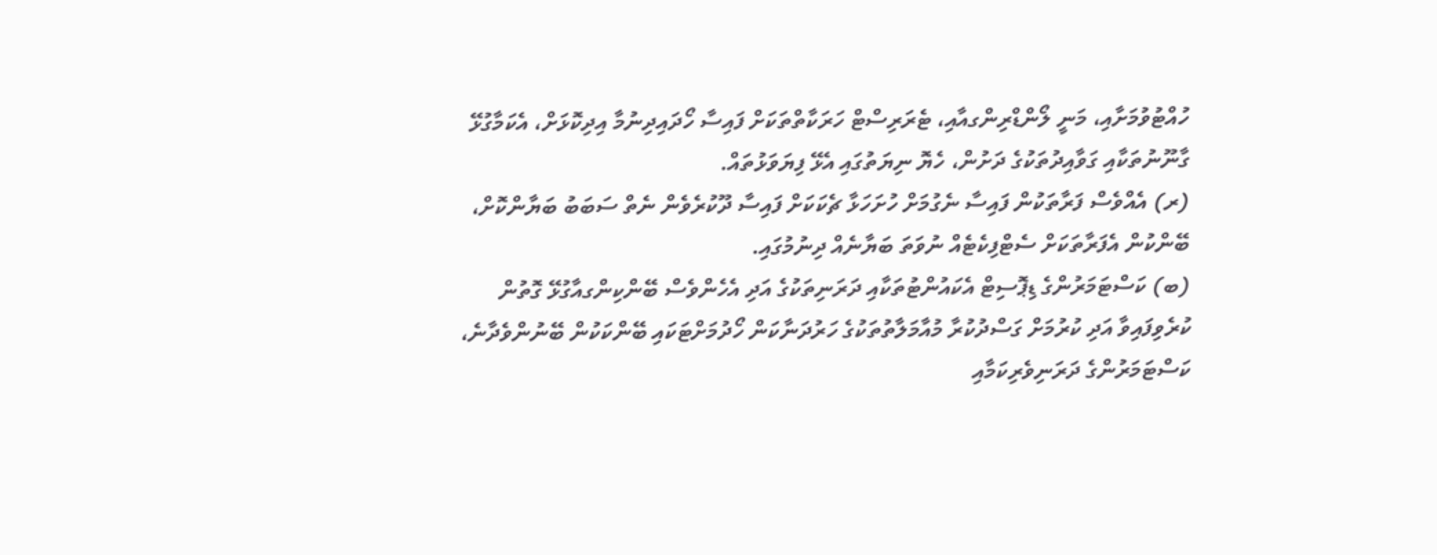ހުއްޓުވުމަށާއި، މަނީ ލޯންޑްރިންގއާއި، ޓެރަރިސްޓް ހަރަކާތްތަކަށް ފައިސާ ހޯދައިދިނުމާ އިދިކޮޅަށް، އެކަމާގުޅޭ ގާނޫނުތަކާއި ގަވާއިދުތަކުގެ ދަށުން، ހެޔޮ ނިޔަތުގައި އެޅޭ ފިޔަވަޅުތައް.
(ރ) އެއްވެސް ފަރާތަކުން ފައިސާ ނެގުމަށް ހުށަހަޅާ ޗެކަކަށް ފައިސާ ދޫކުރެވެން ނެތް ސަބަބު ބަޔާންކޮށް، ބޭންކުން އެފަރާތަކަށް ސެޓްފިކެޓެއް ނުވަތަ ބަޔާނެއް ދިނުމުގައި.
(ބ) ކަސްޓަމަރުންގެ ޑިޕޮސިޓް އެކައުންޓުތަކާއި ދަރަނިތަކުގެ އަދި އެހެންވެސް ބޭންކިންގއާގުޅޭ ގޮތުން ކުރެވިފައިވާ އަދި ކުރުމަށް ގަސްދުކުރާ މުއާމަލާތުތަކުގެ ހަރުދަނާކަން ހޯދުމަށްޓަކައި ބޭންކަކުން ބޭނުންވެދާނެ، ކަސްޓަމަރުންގެ ދަރަނިވެރިކަމާއި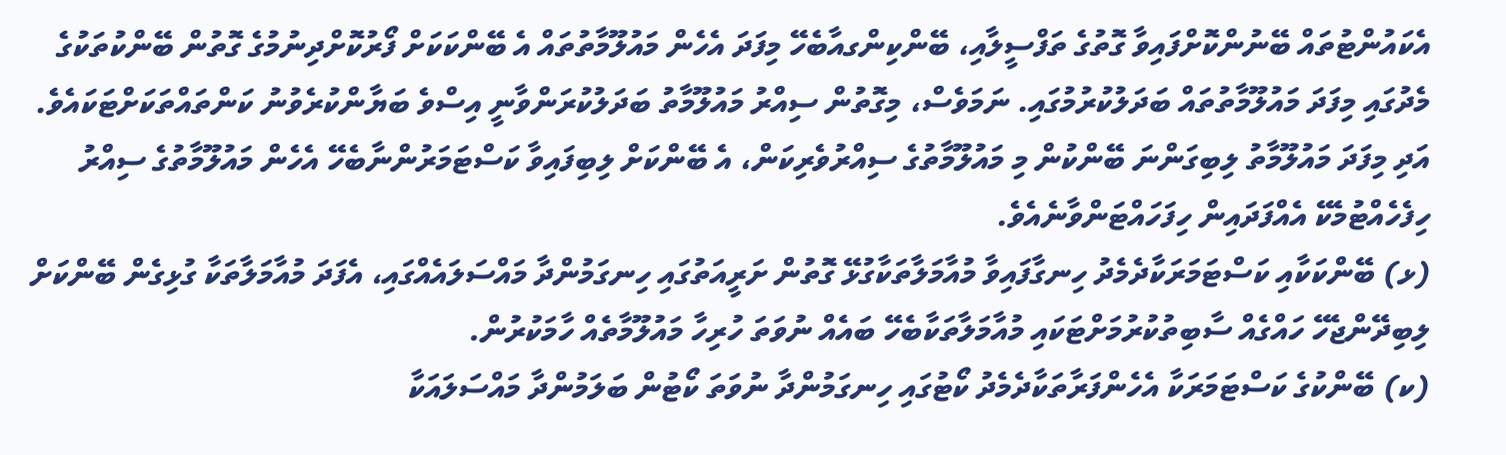އެކައުންޓުތައް ބޭނުންކޮށްފައިވާ ގޮތުގެ ތަފްސީލާއި، ބޭންކިންގއާބެހޭ މިފަދަ އެހެން މައުލޫމާތުތައް އެ ބޭންކަކަށް ފޯރުކޮށްދިނުމުގެ ގޮތުން ބޭންކުތަކުގެ މެދުގައި މިފަދަ މައުލޫމާތުތައް ބަދަލުކުރުމުގައި. ނަމަވެސް، މިގޮތުން ސިއްރު މައުލޫމާތު ބަދަލުކުރަންވާނީ އިސްވެ ބަޔާންކުރެވުނު ކަންތައްތަކަށްޓަކައެވެ. އަދި މިފަދަ މައުލޫމާތު ލިބިގަންނަ ބޭންކުން މި މައުލޫމާތުގެ ސިއްރުވެރިކަން، އެ ބޭންކަށް ލިބިފައިވާ ކަސްޓަމަރުންނާބެހޭ އެހެން މައުލޫމާތުގެ ސިއްރު ހިފެހެއްޓުމެކޭ އެއްފަދައިން ހިފަހައްޓަންވާނެއެވެ.
(ޅ) ބޭންކަކާއި ކަސްޓަމަރަކާދެމެދު ހިނގާފައިވާ މުއާމަލާތަކާގުޅޭ ގޮތުން ށަރީއަތުގައި ހިނގަމުންދާ މައްސަލައެއްގައި، އެފަދަ މުއާމަލާތަކާ ގުޅިގެން ބޭންކަށް ލިބިދޭންޖެހޭ ހައްގެއް ސާބިތުކުރުމަށްޓަކައި މުއާމަލާތަކާބެހޭ ބައެއް ނުވަތަ ހުރިހާ މައުލޫމާތެއް ހާމަކުރުން.
(ކ) ބޭންކުގެ ކަސްޓަމަރަކާ އެހެންފަރާތަކާދެމެދު ކޯޓުގައި ހިނގަމުންދާ ނުވަތަ ކޯޓުން ބަލަމުންދާ މައްސަލައަކާ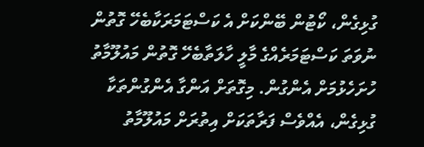ގުޅިގެން، ކޯޓުން ބޭންކަށް އެ ކަސްޓަމަރަކާބެހޭ ގޮތުން ނުވަތަ ކަސްޓަމަރެއްގެ މާލީ ހާލަތާބެހޭ ގޮތުން މައުލޫމާތު ހުށަހެޅުމަށް އެންގުން. މިގޮތަށް އަންގާ އެންގުންތަކާ ގުޅިގެން، އެއްވެސް ފަރާތަކަށް އިތުރަށް މައުލޫމާތު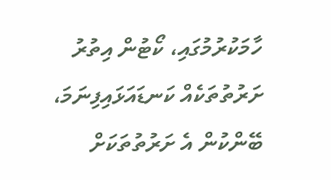ހާމަކުރުމުގައި، ކޯޓުން އިތުރު ށަރުތުތަކެއް ކަނޑައަޅައިފިނަމަ، ބޭންކުން އެ ށަރުތުތަކަށް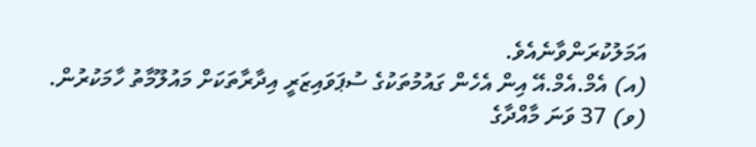އަމަލުކުރަންވާނެއެވެ.
(އ) އެމް.އެމް.އޭ އިން އެހެން ގައުމުތަކުގެ ސުޕަވައިޒަރީ އިދާރާތަކަށް މައުލޫމާތު ހާމަކުރުން.
(ވ) 37 ވަނަ މާއްދާގެ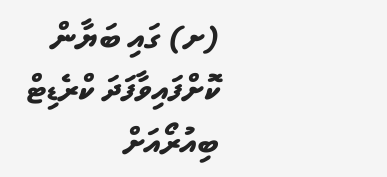(ށ) ގައި ބަޔާން ކޮށްފައިވާފަދަ ކްރެޑިޓް ބިއުރޯއަށް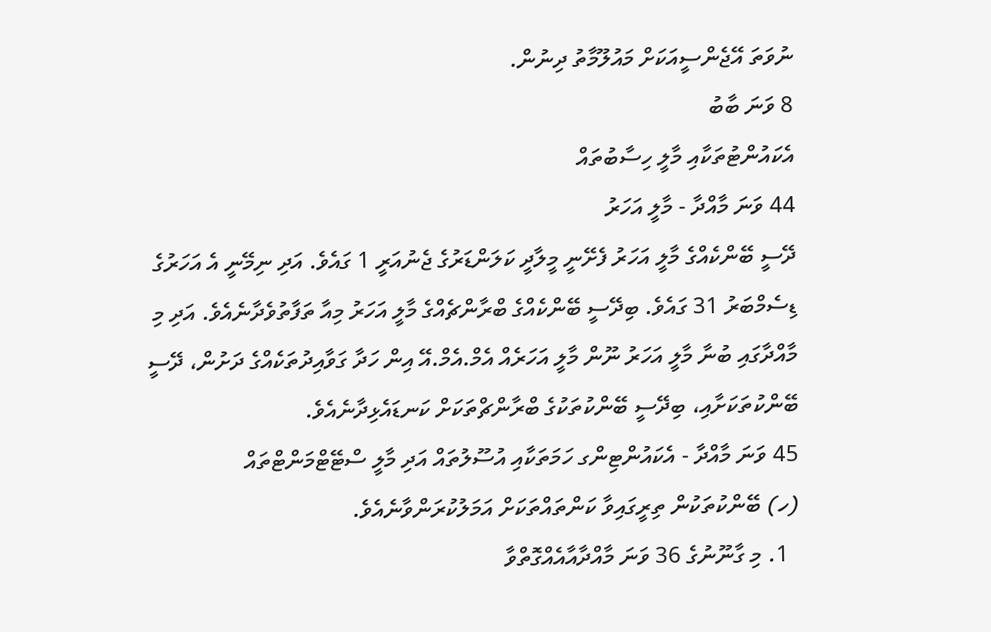ނުވަތަ އޭޖެންސީއަކަށް މައުލޫމާތު ދިނުން.
8 ވަނަ ބާބު
އެކައުންޓުތަކާއި މާލީ ހިސާބުތައް
44 ވަނަ މާއްދާ - މާލީ އަހަރު
ދޭސީ ބޭންކެއްގެ މާލީ އަހަރު ފެށޭނީ މީލާދީ ކަލަންޑަރުގެ ޖެނުއަރީ 1 ގައެވެ. އަދި ނިމޭނީ އެ އަހަރުގެ ޑިސެމްބަރު 31 ގައެވެ. ބިދޭސީ ބޭންކެއްގެ ބްރާންޗެއްގެ މާލީ އަހަރު މިއާ ތަފާތުވެދާނެއެވެ. އަދި މި މާއްދާގައި ބުނާ މާލީ އަހަރު ނޫން މާލީ އަހަރެއް އެމް.އެމް.އޭ އިން ހަދާ ގަވާއިދުތަކެއްގެ ދަށުން، ދޭސީ ބޭންކުތަކަށާއި، ބިދޭސީ ބޭންކުތަކުގެ ބްރާންޗްތަކަށް ކަނޑައެޅިދާނެއެވެ.
45 ވަނަ މާއްދާ - އެކައުންޓިންގ ހަމަތަކާއި އުސޫލުތައް އަދި މާލީ ސްޓޭޓްމަންޓްތައް
(ހ) ބޭންކުތަކުން ތިރީގައިވާ ކަންތައްތަކަށް އަމަލުކުރަންވާނެއެވެ.
  1. މި ގާނޫނުގެ 36 ވަނަ މާއްދާއާއެއްގޮތްވާ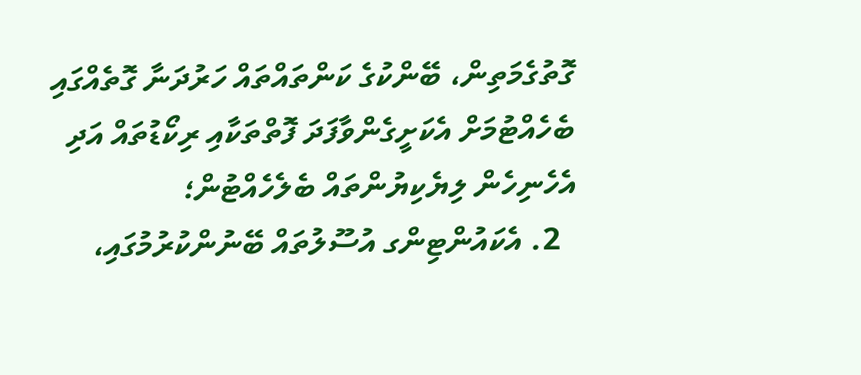ގޮތުގެމަތިން، ބޭންކުގެ ކަންތައްތައް ހަރުދަނާ ގޮތެއްގައި ބެހެއްޓުމަށް އެކަށީގެންވާފަދަ ފޮތްތަކާއި ރިކޯޑުތައް އަދި އެހެނިހެން ލިޔެކިޔުންތައް ބެލެހެއްޓުން؛
  2. އެކައުންޓިންގ އުސޫލުތައް ބޭނުންކުރުމުގައި،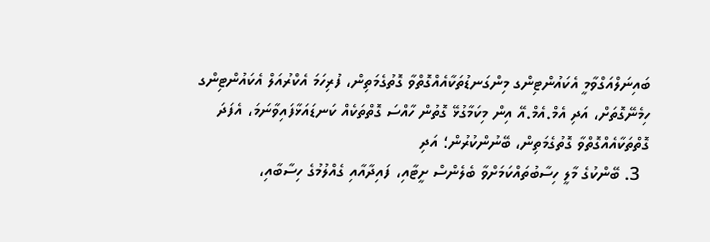ބައިނަލްއަގްވާމީ އެކައުންޓިންގ މިންގަނޑުތަކާއެއްގޮތްވާ ގޮތުގެމަތިން، ފުރިހަމަ އެކްރުއަލް އެކައުންޓިންގ ހިމެނޭގޮތަށް، އަދި އެމް.އެމް.އޭ އިން މިކަމާގުޅޭ ގޮތުން ހާއްސަ ގޮތްތަކެއް ކަނޑައަޅާފައިވާނަމަ، އެފަދަ ގޮތްތަކާއެއްގޮތްވާ ގޮތުގެމަތިން، ބޭނުންކުރުން؛ އަދި
  3. ބޭންކުގެ މާލީ ހިސާބުތައްކަމަށްވާ ބެލެންސް ށީޓާއި، ފައިދާއާއި ގެއްލުމުގެ ހިސާބާއި،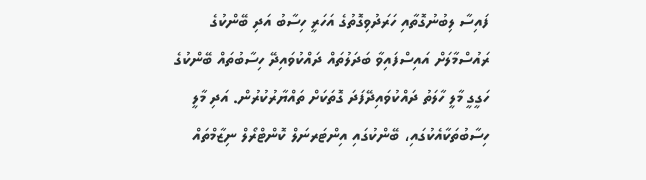ފައިސާ ލިބުނުގޮތާއި ހަރަދުވިގޮތުގެ އަހަރީ ހިސާބު އަދި ބޭންކުގެ ރައުސްމާލަށް އައިސްފައިވާ ބަދަލުތައް ދައްކުވައިދޭ ހިސާބުތައް ބޭންކުގެ ހަގީގީ މާލީ ހާލަތު ދައްކުވައިދޭފަދަ ގޮތަކަށް ތައްޔާރުކުރުން. އަދި މާލީ ހިސާބުތަކާއެކުގައި، ބޭންކުގައި އިންޓަރނަލް ކޮންޓްރޯލް ނިޒާމްތައް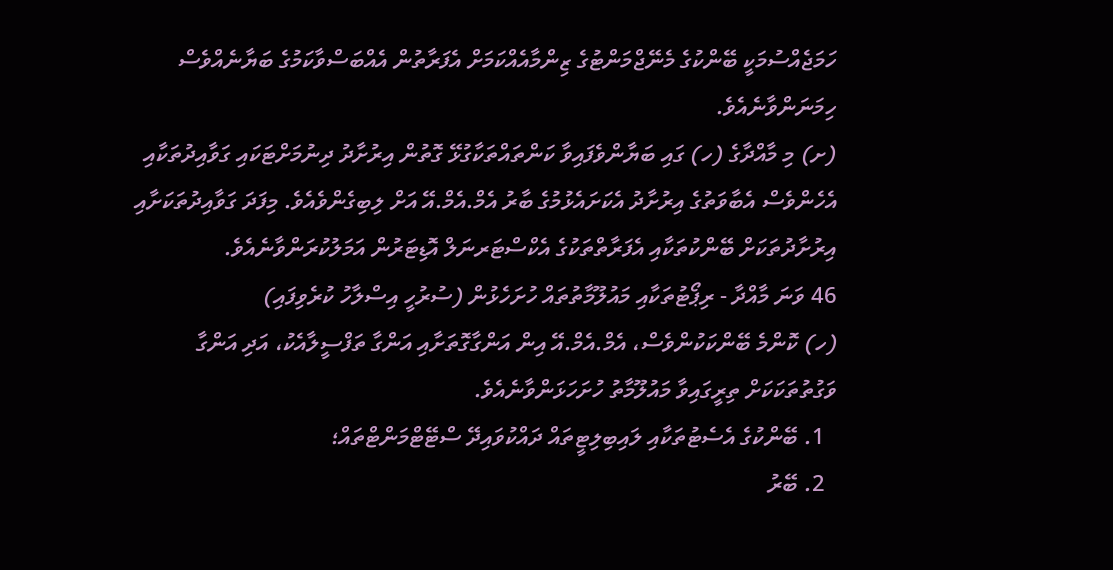ހަމަޖެއްސުމަކީ ބޭންކުގެ މެނޭޖްމަންޓުގެ ޒިންމާއެއްކަމަށް އެފަރާތުން އެއްބަސްވާކަމުގެ ބަޔާނެއްވެސް ހިމަނަންވާނެއެވެ.
(ށ) މި މާއްދާގެ (ހ) ގައި ބަޔާންވެފައިވާ ކަންތައްތަކާގުޅޭ ގޮތުން އިރުށާދު ދިނުމަށްޓަކައި ގަވާއިދުތަކާއި އެހެންވެސް އެބާވަތުގެ އިރުށާދު އެކަށައެޅުމުގެ ބާރު އެމް.އެމް.އޭ އަށް ލިބިގެންވެއެވެ. މިފަދަ ގަވާއިދުތަކަށާއި އިރުށާދުތަކަށް ބޭންކުތަކާއި އެފަރާތްތަކުގެ އެކްސްޓަރނަލް އޮޑިޓަރުން އަމަލުކުރަންވާނެއެވެ.
46 ވަނަ މާއްދާ - ރިޕޯޓުތަކާއި މައުލޫމާތުތައް ހުށަހެޅުން (ސުރުހީ އިސްލާހު ކުރެވިފައި)
(ހ) ކޮންމެ ބޭންކަކުންވެސް، އެމް.އެމް.އޭ އިން އަންގާގޮތަށާއި އަންގާ ތަފްސީލާއެކު، އަދި އަންގާ ވަގުތުތަކަކަށް ތިރީގައިވާ މައުލޫމާތު ހުށަހަޅަންވާނެއެވެ.
  1. ބޭންކުގެ އެސެޓުތަކާއި ލައިބިލިޓީތައް ދައްކުވައިދޭ ސްޓޭޓްމަންޓްތައް؛
  2. ބޭރު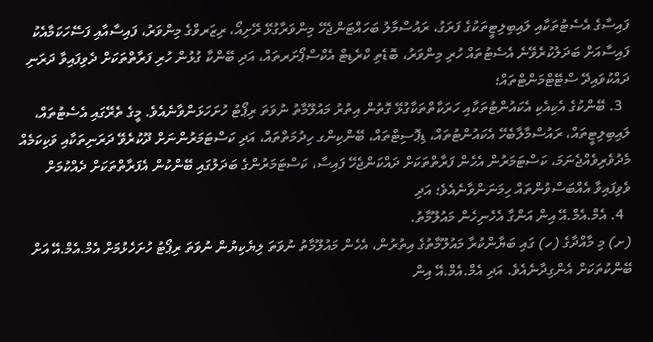ފައިސާގެ އެސެޓުތަކާއި ލައިބިލިޓީތަކުގެ ފަރަގު، ރައުސްމާލު ބަހައްޓަންޖެހޭ މިންވަރާގުޅޭ ރޭށިއޯ، ރިޒަރވްގެ މިންވަރު، ފައިސާއާއި ފަސޭހަކަމާއެކު ފައިސާއަށް ބަދަލުކުރެވޭނެ އެސެޓުތައް ހުރި މިންވަރު، ބޮޑެތި ކްރެޑިޓް އެކްސްޕޯށަރތައް، އަދި ބޭންކާ ގުޅުން ހުރި ފަރާތްތަކަށް ދެވިފައިވާ ދަރަނި ދައްކުވައިދޭ ސްޓޭޓްމަންޓްތައް؛
  3. ބޭންކުގެ އެކިއެކި އެކައުންޓުތަކާއި ހަރަކާތްތަކާގުޅޭ ގޮތުން އިތުރު މައުލޫމާތު ނުވަތަ ރިޕޯޓު ހުށަހަޅަންވާނެއެވެ. މީގެ ތެރޭގައި އެސެޓުތައް، ލައިބިލިޓީތައް، ރައުސްމާލާބެހޭ އެކައުންޓުތައް، ޑިޕޮސިޓްތައް، ބޭންކިންގ ހިދުމަތްތައް، އަދި ކަސްޓަމަރުންނަށް ދޫކުރެވޭ ދަރަނިތަކާއި ވަކިކަމެއް މެދުވެރިވެއްޖެނަމަ، ކަސްޓަމަރުން އެހެން ފަރާތްތަކަށް ދައްކަންޖެހޭ ފައިސާ، ކަސްޓަމަރުންގެ ބަދަލުގައި ބޭންކުން އެފަރާތްތަކަށް ދެއްކުމަށް ވެވިފައިވާ އެއްބަސްވުންތައް ހިމަނަންވާނެއެވެ؛ އަދި
  4. އެމް.އެމް.އޭ އިން އަންގާ އެހެނިހެން މައުލޫމާތު.
(ށ) މި މާއްދާގެ (ހ) ގައި ބަޔާންކުރާ މައުލޫމާތުގެ އިތުރުން، އެހެން މައުލޫމާތު ނުވަތަ ލިޔެކިޔުން ނުވަތަ ރިޕޯޓު ހުށަހެޅުމަށް އެމް.އެމް.އޭ އަށް ބޭންކުތަކަށް އެންގިދާނެއެވެ. އަދި އެމް.އެމް.އޭ އިން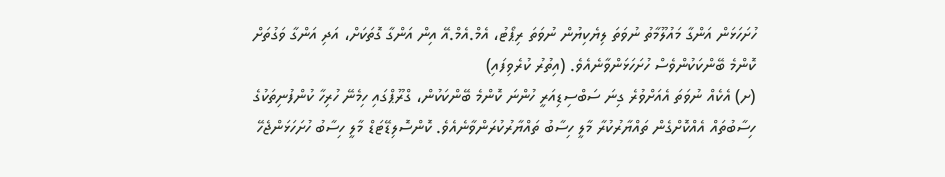ހުށަހަޅަން އަންގާ މައުލޫމާތު ނުވަތަ ލިޔެކިޔުން ނުވަތަ ރިޕޯޓު، އެމް.އެމް.އޭ އިން އަންގާ ގޮތަކަށް، އަދި އަންގާ ވަގުތަށް ކޮންމެ ބޭންކަކުންވެސް ހުށަހަޅަންވާނެއެވެ. (އިތުރު ކުރެވިފައި)
(ށ) އެކެއް ނުވަތަ އެއަށްވުރެ ގިނަ ސަބްސިޑިއަރީ ހުންނަ ކޮންމެ ބޭންކަކުން، ގްރޫޕްގައި ހިމެނޭ ހުރިހާ ކުންފުނިތަކުގެ ހިސާބުތައް އެއްކޮށްގެން ތައްޔާރުކުރާ މާލީ ހިސާބު ތައްޔާރުކުރަންވާނެއެވެ. ކޮންސޮލިޑޭޓަޑް މާލީ ހިސާބު ހުށަހަޅަންޖެހޭ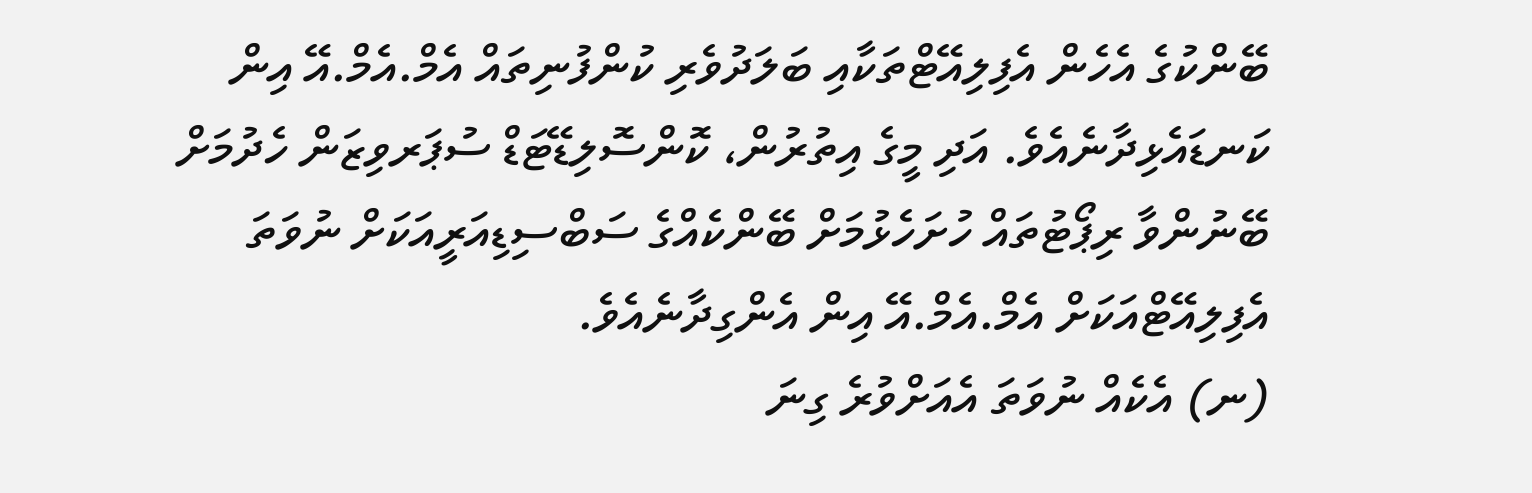ބޭންކުގެ އެހެން އެފިލިއޭޓްތަކާއި ބަލަދުވެރި ކުންފުނިތައް އެމް.އެމް.އޭ އިން ކަނޑައެޅިދާނެއެވެ. އަދި މީގެ އިތުރުން، ކޮންސޮލިޑޭޓަޑް ސުޕަރވިޒަން ހެދުމަށް ބޭނުންވާ ރިޕޯޓުތައް ހުށަހެޅުމަށް ބޭންކެއްގެ ސަބްސިޑިއަރީއަކަށް ނުވަތަ އެފިލިއޭޓްއަކަށް އެމް.އެމް.އޭ އިން އެންގިދާނެއެވެ.
(ނ) އެކެއް ނުވަތަ އެއަށްވުރެ ގިނަ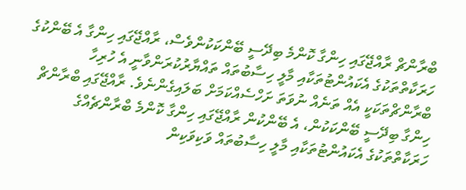ބްރާންޗް ރާއްޖޭގައި ހިންގާ ކޮންމެ ބިދޭސީ ބޭންކަކުންވެސް، ރާއްޖޭގައި ހިންގާ އެ ބޭންކުގެ ހަރަކާތްތަކުގެ އެކައުންޓުތަކާއި މާލީ ހިސާބުތައް ތައްޔާރުކުރަންވާނީ އެ ހުރިހާ ބްރާންޗްތަކަކީ އެއް ތަނެއް ނުވަތަ ށަހްސެއްކަމަށް ބަލައިގެންނެވެ. ރާއްޖޭގައި ބްރާންޗް ހިންގާ ބިދޭސީ ބޭންކަކުން، އެ ބޭންކުން ރާއްޖޭގައި ހިންގާ ކޮންމެ ބްރާންޗެއްގެ ހަރަކާތްތަކުގެ އެކައުންޓުތަކާއި މާލީ ހިސާބުތައް ވަކިވަކިން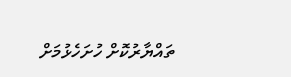ތައްޔާރުކޮށް ހުށަހެޅުމަށް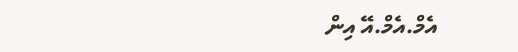އެމް.އެމް.އޭ އިން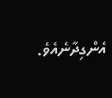އެންގިދާނެއެވެ.